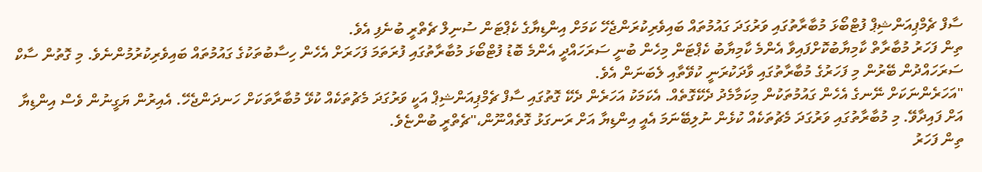ސާފް ޗެމްޕިއަންޝިޕް ފުޓްބޯޅަ މުބާރާތުގައި ވަރުގަދަ ގައުމުތައް ބައިވެރިކުރަންޖެހޭ ކަމަށް އިންޑިޔާގެ ކެޕްޓަން ސުނިލް ޗެތްރީ ބުނެފި އެވެ.
ތިން ފަހަރު މުބާރާތް ކާމިޔާބުކޮށްފައިވާ އެންމެ ކާމިޔާބު ކެޕްޓަން މިހެން ބުނީ ސަރަހައްދީ އެންމެ ބޮޑު ފުޓްބޯޅަ މުބާރާތުގައި ފުރަތަމަ ފަހަރަށް އެހެން ހިސާބުތަކުގެ ގައުމުތައް ބައިވެރިކުރުމުންނެވެ. މި ގޮތުން ސާކް ސަރަހައްދުން ބޭރުން މި ފަހަރުގެ މުބާރާތުގައި ވާދަކުރަނީ ކުވޭތާއި ލެބަނަން އެވެ.
"އަހަރެންނަކަށް ނޭނގެ އެހެން ގައުމުތަކުން މިކަމާމެދު ދެކޭގޮތެއް. އެކަމަކު އަހަރެން ދެކޭ ގޮތުގައި ސާފް ޗެމްޕިއަންޝިޕް އަކީ ވަރުގަދަ މެޗުތަކެއް ކުޅޭ މުބާރާތަކަށް ހަނދަންޖެހޭ. އެއިރުން ޔަގީނުން ވެސް އިންޑިޔާ އަށް ފައިދާވޭ. މި މުބާރާތުގައި ވަރުގަދަ މެޗުތަކެއް ކުޅެން ނުލިބޭނަމަ އެއީ އިންޑިޔާ އަށް ރަނގަޅު ގޮތެއްނޫން،"ޗެތްރީ ބުންޏެވެ.
ތިން ފަހަރު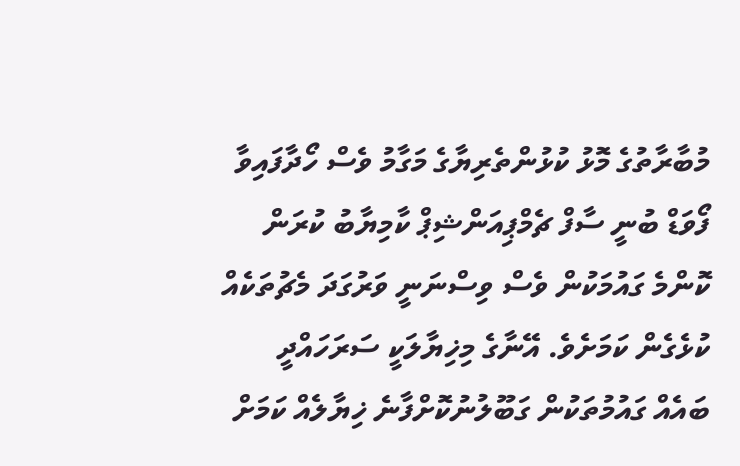މުބާރާތުގެ މޮޅު ކުޅުންތެރިޔާގެ މަގާމު ވެސް ހޯދާފައިވާ ފޯވަޑް ބުނީ ސާފް ޗެމްޕިއަންޝިޕް ކާމިޔާބު ކުރަން ކޮންމެ ގައުމަކުން ވެސް ވިސްނަނީ ވަރުގަދަ މެޗުތަކެއް ކުޅެގެން ކަމަށެވެ. އޭނާގެ މިޚިޔާލަކީ ސަރަހައްދީ ބައެއް ގައުމުތަކުން ގަބޫލުނުކޮށްފާނެ ޚިޔާލެއް ކަމަށް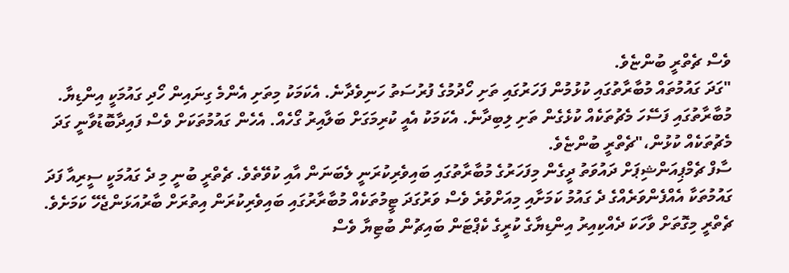ވެސް ޗެތްރީ ބުންޏެވެ.
"ގަދަ ގައުމުތައް މުބާރާތުގައި ކުޅުމުން ފަހަރުގައި ތަށި ހޯދުމުގެ ފުރުސަތު ހަނިވެދާނެ. އެކަމަކު މިތަށި އެންމެ ގިނައިން ހޯދި ގައުމަކީ އިންޑިޔާ. މުބާރާތުގައި ފަސޭހަ މެޗުތަކެއް ކުޅެގެން ތަށި ލިބިދާނެ. އެކަމަކު އެއީ ކުރިމަގަށް ބަލާއިރު ގޯހެއް. އެހެން ގައުމުތަކަށް ވެސް ފައިދާބޮޑުވާނީ ގަދަ މެޗުތަކެއް ކުޅުން،"ޗެތްރީ ބުންޏެވެ.
ސާފް ޗެމްޕިއަންޝިޕަށް ދައުވަތު ދީގެން މިފަހަރުގެ މުބާރާތުގައި ބައިވެރިކުރަނީ ލެބަނަން އާއި ކުވޭތެވެ. ޗެތްރީ ބުނީ މި ދެ ގައުމަކީ ސީރިއާ ފަދަ ގައުމުތަކާ އެއްފެންވަރެއްގެ ދެ ގައުމު ކަމަށާއި މިއަށްވުރެ ވެސް ވަރުގަދަ ޓީމުތަކެއް މުބާރާރުގައި ބައިވެރިކުރަން އިތުރަށް ބާރުއަޅަންޖެހޭ ކަމަށެވެ.
ޗެތްރީ މިގޮތަށް ވާހަކަ ދެއްކިއިރު އިންޑިޔާގެ ކުރީގެ ކެޕްޓަން ބައިޗުން ބުޓިޔާ ވެސް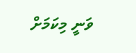ވަނީ މިކަމަށް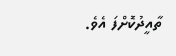ތާއީދުކޮށްފަ އެވެ.